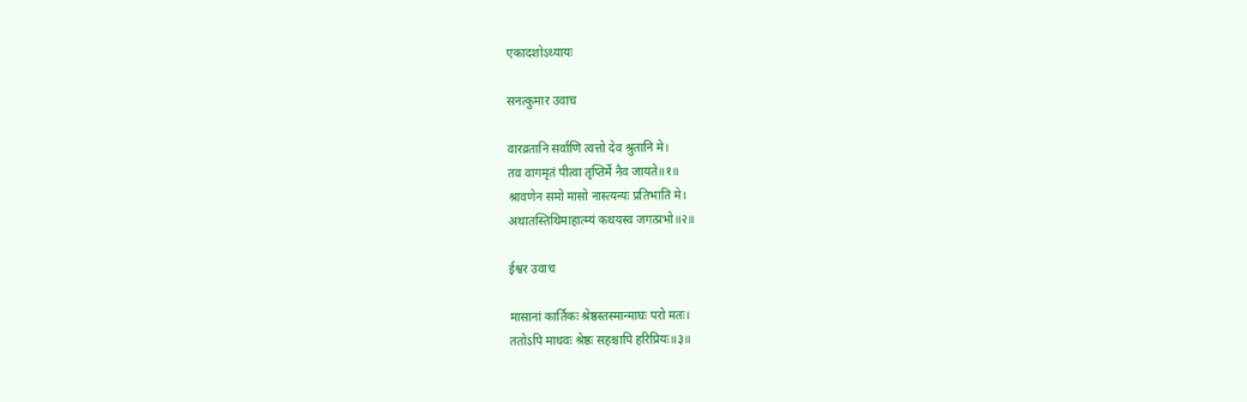एकादशोऽध्यायः

सनत्कुमार उवाच

वारव्रतानि सर्वाणि त्वत्तो देव श्रुतानि मे।
तव वागमृतं पीत्वा तृप्तिर्मे नैव जायते॥१॥
श्रावणेन समो मासो नास्त्यन्यः प्रतिभाति मे।
अथातस्तिथिमाहात्म्यं कथयस्व जगत्प्रभो॥२॥

ईश्वर उवाच

मासानां कार्तिकः श्रेष्ठस्तस्मान्माघः परो मतः।
ततोऽपि माधवः श्रेष्ठः सहश्चापि हरिप्रियः॥३॥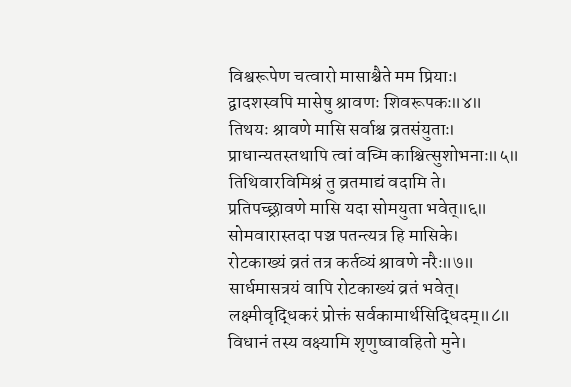विश्वरूपेण चत्वारो मासाश्चैते मम प्रियाः।
द्वादशस्वपि मासेषु श्रावणः शिवरूपकः॥४॥
तिथयः श्रावणे मासि सर्वाश्च व्रतसंयुताः।
प्राधान्यतस्तथापि त्वां वच्मि काश्चित्सुशोभनाः॥५॥
तिथिवारविमिश्रं तु व्रतमाद्यं वदामि ते।
प्रतिपच्छ्रावणे मासि यदा सोमयुता भवेत्॥६॥
सोमवारास्तदा पञ्च पतन्त्यत्र हि मासिके।
रोटकाख्यं व्रतं तत्र कर्तव्यं श्रावणे नरैः॥७॥
सार्धमासत्रयं वापि रोटकाख्यं व्रतं भवेत्।
लक्ष्मीवृद्धिकरं प्रोक्तं सर्वकामार्थसिद्धिदम्॥८॥
विधानं तस्य वक्ष्यामि शृणुष्वावहितो मुने।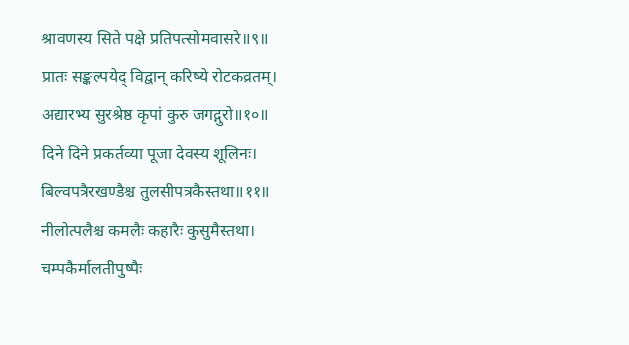श्रावणस्य सिते पक्षे प्रतिपत्सोमवासरे॥९॥
प्रातः सङ्कल्पयेद् विद्वान् करिष्ये रोटकव्रतम्।
अद्यारभ्य सुरश्रेष्ठ कृपां कुरु जगद्गुरो॥१०॥
दिने दिने प्रकर्तव्या पूजा देवस्य शूलिनः।
बिल्वपत्रैरखण्डैश्च तुलसीपत्रकैस्तथा॥११॥
नीलोत्पलैश्च कमलैः कहारैः कुसुमैस्तथा।
चम्पकैर्मालतीपुष्पैः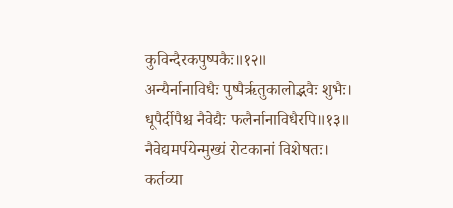कुविन्दैरकपुष्पकैः॥१२॥
अन्यैर्नानाविधैः पुष्पैर्ऋतुकालोद्भवैः शुभैः।
धूपैर्दीपैश्च नैवेद्यैः फलैर्नानाविधैरपि॥१३॥
नैवेद्यमर्पयेन्मुख्यं रोटकानां विशेषतः।
कर्तव्या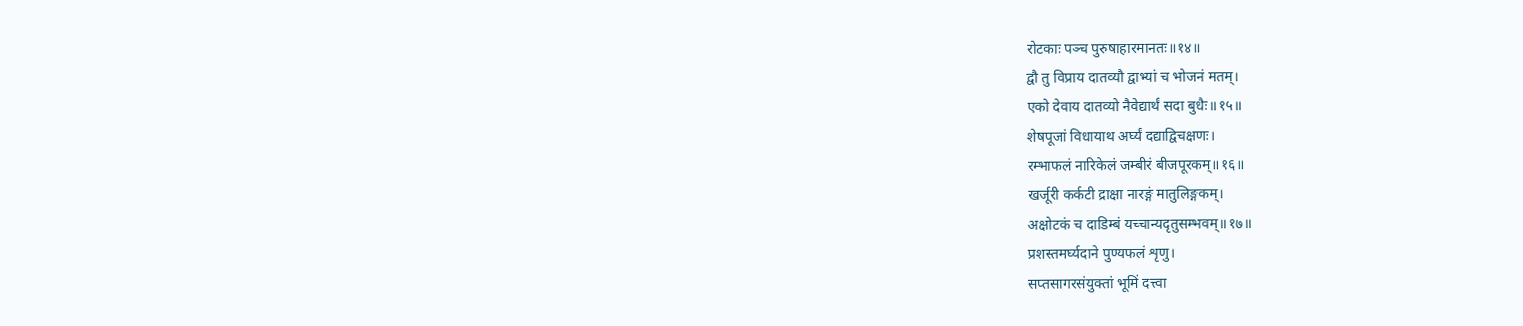रोटकाः पञ्च पुरुषाहारमानतः॥१४॥
द्वौ तु विप्राय दातव्यौ द्वाभ्यां च भोजनं मतम्।
एको देवाय दातव्यो नैवेद्यार्थं सदा बुधैः॥१५॥
शेषपूजां विधायाथ अर्घ्यं दद्याद्विचक्षणः।
रम्भाफलं नारिकेलं जम्बीरं बीजपूरकम्॥१६॥
खर्जूरी कर्कटी द्राक्षा नारङ्गं मातुलिङ्गकम्।
अक्षोटकं च दाडिम्बं यच्चान्यदृतुसम्भवम्॥१७॥
प्रशस्तमर्घ्यदाने पुण्यफलं शृणु।
सप्तसागरसंयुक्तां भूमिं दत्त्वा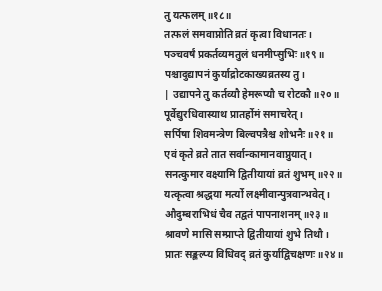तु यत्फलम्॥१८॥
तत्फलं समवाप्नोति व्रतं कृत्वा विधानतः।
पञ्चवर्षं प्रकर्तव्यमतुलं धनमीप्सुभिः॥१९॥
पश्चादुद्यापनं कुर्याद्रोटकाख्यव्रतस्य तु।
| उद्यापने तु कर्तव्यौ हेमरूप्यौ च रोटकौ॥२०॥
पूर्वेद्युरधिवास्याथ प्रातर्होमं समाचरेत्।
सर्पिषा शिवमन्त्रेण बिल्वपत्रैश्च शोभनैः॥२१॥
एवं कृते व्रते तात सर्वान्कामानवाप्नुयात्।
सनत्कुमार वक्ष्यामि द्वितीयायां व्रतं शुभम्॥२२॥
यत्कृत्वा श्रद्धया मर्त्यो लक्ष्मीवान्पुत्रवान्भवेत्।
औदुम्बराभिधं चैव तद्वतं पापनाशनम्॥२३॥
श्रावणे मासि सम्प्राप्ते द्वितीयायां शुभे तिथौ।
प्रातः सङ्कल्प्य विधिवद् व्रतं कुर्याद्विचक्षणः॥२४॥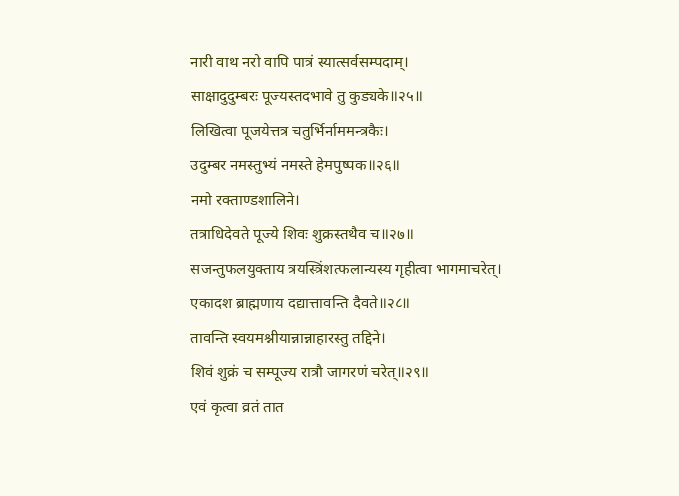नारी वाथ नरो वापि पात्रं स्यात्सर्वसम्पदाम्।
साक्षादुदुम्बरः पूज्यस्तदभावे तु कुड्यके॥२५॥
लिखित्वा पूजयेत्तत्र चतुर्भिर्नाममन्त्रकैः।
उदुम्बर नमस्तुभ्यं नमस्ते हेमपुष्पक॥२६॥
नमो रक्ताण्डशालिने।
तत्राधिदेवते पूज्ये शिवः शुक्रस्तथैव च॥२७॥
सजन्तुफलयुक्ताय त्रयस्त्रिंशत्फलान्यस्य गृहीत्वा भागमाचरेत्।
एकादश ब्राह्मणाय दद्यात्तावन्ति दैवते॥२८॥
तावन्ति स्वयमश्नीयान्नान्नाहारस्तु तद्दिने।
शिवं शुक्रं च सम्पूज्य रात्रौ जागरणं चरेत्॥२९॥
एवं कृत्वा व्रतं तात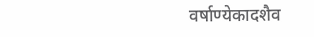वर्षाण्येकादशैव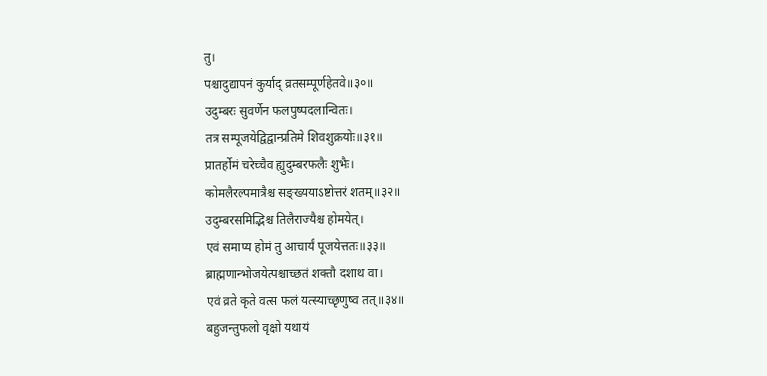तु।
पश्चादुद्यापनं कुर्याद् व्रतसम्पूर्णहेतवे॥३०॥
उदुम्बरः सुवर्णेन फलपुष्पदलान्वितः।
तत्र सम्पूजयेद्विद्वान्प्रतिमे शिवशुक्रयोः॥३१॥
प्रातर्होमं चरेच्चैव ह्युदुम्बरफलैः शुभैः।
कोमलैरल्पमात्रैश्च सङ्ख्ययाऽष्टोत्तरं शतम्॥३२॥
उदुम्बरसमिद्भिश्च तिलैराज्यैश्च होमयेत्।
एवं समाप्य होमं तु आचार्यं पूजयेत्ततः॥३३॥
ब्राह्मणान्भोजयेत्पश्चाच्छतं शक्तौ दशाथ वा।
एवं व्रते कृते वत्स फलं यत्स्याच्छृणुष्व तत्॥३४॥
बहुजन्तुफलो वृक्षो यथायं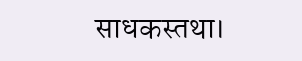साधकस्तथा।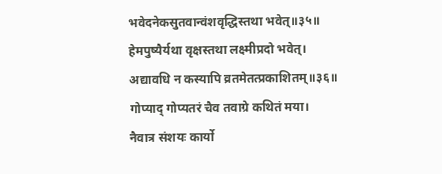भवेदनेकसुतवान्वंशवृद्धिस्तथा भवेत्॥३५॥
हेमपुष्यैर्यथा वृक्षस्तथा लक्ष्मीप्रदो भवेत्।
अद्यावधि न कस्यापि व्रतमेतत्प्रकाशितम्॥३६॥
गोप्याद् गोप्यतरं चैव तवाग्रे कथितं मया।
नैवात्र संशयः कार्यो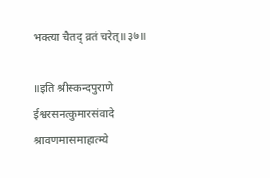भक्त्या चैतद् व्रतं चरेत्॥३७॥

॥इति श्रीस्कन्दपुराणे ईश्वरसनत्कुमारसंवादे श्रावणमासमाहात्म्ये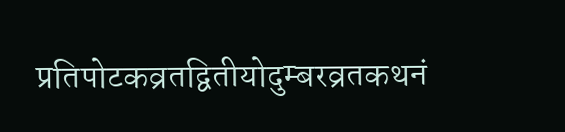प्रतिपोटकव्रतद्वितीयोदुम्बरव्रतकथनं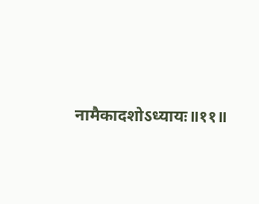नामैकादशोऽध्यायः॥११॥